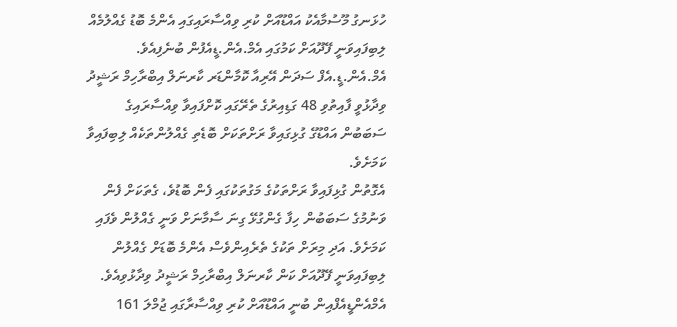ހުޅަނގު މޫސުމާއެކު އައްޑޫއަށް ކުރި ވިއްސާރައިގައި އެންމެ ބޮޑު ގެއްލުމެއް ލިބިފައިވަނީ ފޭދޫއަށް ކަމުގައި އެމް.އެން.ޑީއެފުން ބުނެފިއެވެ.
އެމް.އެން.ޑީ.އެފް ސަދަން އޭރިއާ ކޮމާންޑަރ ކާރނަލް އިބްރާހިމް ރަޝީދު ވިދާޅުވީ ފާއިތުވި 48 ގަޑިއިރުގެ ތެރޭގައި ކޮށްފައިވާ ވިއްސާރައިގެ ސަބަބުން އައްޑޫގެ ގުޅިގައިވާ ރަށްތަކަށް ބޮޑެތި ގެއްލުންތަކެއް ލިބިފައިވާ ކަމަށެވެ.
އެގޮތުން ގުޅިފައިވާ ރަށްތަކުގެ މަގުތަކުގައި ފެން ބޮޑުވެ، ގެތަކަށް ފެން ވަނުމުގެ ސަބަބުން ހިފާ ގެންގުޅޭ ގިނަ ސާމާނަށް ވަނީ ގެއްލުން ވެފައި ކަމަށެވެ. އަދި މިރަށް ތަކުގެ ތެރެއިންވެސް އެންމެ ބޮޑަށް ގެއްލުން ލިބިފައިވަނީ ފޭދޫއަށް ކަން ކާރނަލް އިބްރާހިމް ރަޝީދު ވިދާޅުވިއެވެ.
އެމްއެންޑީއެފްއިން ބުނީ އައްޑޫއަށް ކުރި ވިއްސާރާގައި ޖުމްލަ 161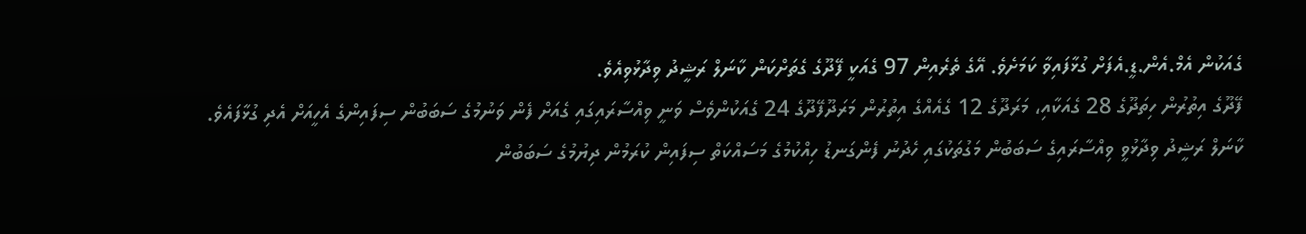ގެއަކުން އެމް.އެން.ޑީ.އެފަށް ގުޅާފައިވާ ކަމަށެވެ. އޭގެ ތެރެއިން 97 ގެއަކީ ފޭދޫގެ ގެތަށްކަން ކާނަލް ރަޝީދު ވިދާޅުވިއެވެ.
ފޭދޫގެ އިތުރުން ހިތަދޫގެ 28 ގެއަކާއި، މަރަދޫގެ 12 ގެއެއްގެ އިތުރުން މަރަދޫފޭދޫގެ 24 ގެއަކުންވެސް ވަނީ ވިއްސާރައިގައި ގެއަށް ފެން ވަނުމުގެ ސަބަބުން ސިފައިންގެ އެހީއަށް އެދި ގުޅާފައެވެ.
ކާނަލް ރަޝީދު ވިދާޅުވީ ވިއްސާރައިގެ ސަބަބުން މަގުތަކުގައި ހެދުނު ފެންގަނޑު ހިއްކުމުގެ މަސައްކަތް ސިފައިން ކުރަމުން ދިޔުމުގެ ސަބަބުން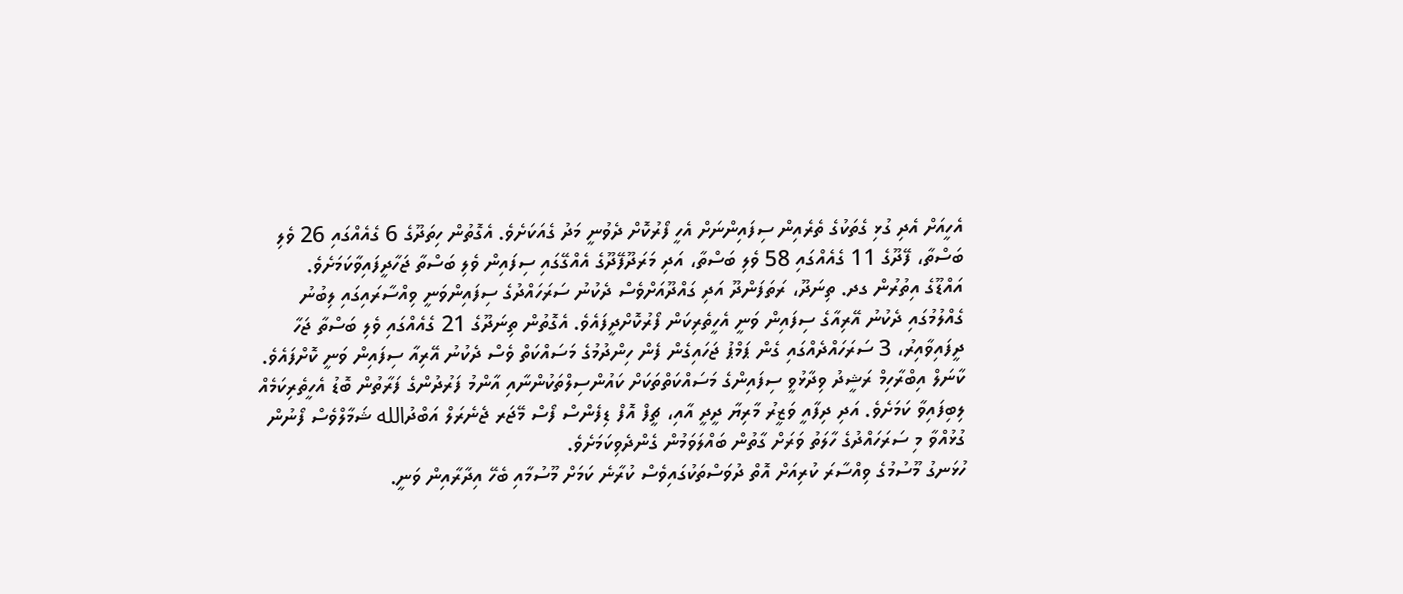އެހީއަށް އެދި ގުޅި ގެތަކުގެ ތެރެއިން ސިފައިންނަށް އެހީ ފޯރުކޮށް ދެވުނީ މަދު ގެއަކަށެވެ. އެގޮތުން ހިތަދޫގެ 6 ގެއެއްގައި 26 ވެލި ބަސްތާ، ފޭދޫގެ 11 ގެއެއްގައި 58 ވެލި ބަސްތާ، އަދި މަރަދޫފޭދޫގެ އެއްގޭގައި ސިފައިން ވެލި ބަސްތާ ޖަހާދީފައިވާކަމަށެވެ.
އައްޑޫގެ އިތުރުން ގދ. ތިނަދޫ، ރަތަފަންދޫ އަދި ގައްދޫއަށްވެސް ދެކުނު ސަރަހައްދުގެ ސިފައިންވަނީ ވިއްސާރައިގައި ލިބުނު ގެއްލުމުގައި ދެކުނު އޭރިއާގެ ސިފައިން ވަނީ އެހީތެރިކަން ފޯރުކޮށްދީފައެވެ. އެގޮތުން ތިނަދޫގެ 21 ގެއެއްގައި ވެލި ބަސްތާ ޖަހާ ދީފައިވާއިރު، 3 ސަރަހައްދެއްގައި ގެން ޕަމްޕު ޖަހައިގެން ފެން ހިންދުމުގެ މަސައްކަތް ވެސް ދެކުނު އޭރިއާ ސިފައިން ވަނީ ކޮށްފައެވެ.
ކާނަލް އިބްރާހިމް ރަޝީދު ވިދާޅުވީ ސިފައިންގެ މަސައްކަތްތަކަށް ކައުންސިލްތަކުންނާއި އާންމު ފަރުދުންގެ ފަރާތުން ބޮޑު އެހީތެރިކަމެއް ލިބިފައިވާ ކަމަށެވެ. އަދި ދިފާއީ ވަޒީރު މާރިޔާ ދީދީ އާއި، ޗީފް އޮފް ޑިފެންސް ފޯސް މޭޖަރ ޖެނެރަލް އަބްދުالله ޝަމާލްވެސް ފޯނުން ގުޅުއްވާ މި ސަރަހައްދުގެ ހާލަތު ވަރަށް ގާތުން ބައްލަވަމުން ގެންދެވިކަމަށެވެ.
ހުޅަނގު މޫސުމުގެ ވިއްސާރަ ކުރިއަށް އޮތް ދުވަސްތަކުގައިވެސް ކުރާނެ ކަމަށް މޫސުމާއި ބެހޭ އިދާރާއިން ވަނީ.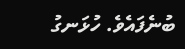ބުނެފައެވެ. ހުޅަނގު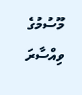މޫސުމުގެ ވިއްސާރަ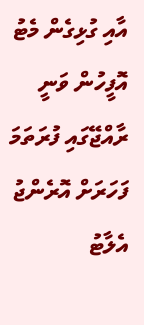އާއި ގުޅިގެން މެޓު އޮފީހުން ވަނީ ރާއްޖޭގައި ފުރަތަމަ ފަހަރަށް އޮރެންޖު އެލާޓު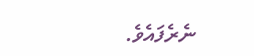ނެރެފައެވެ.